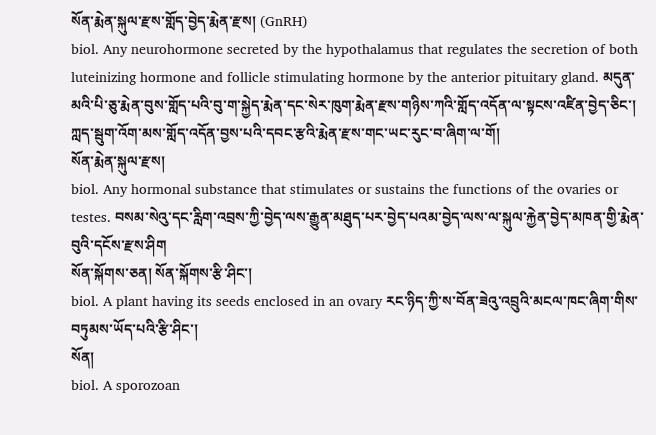སོན་རྨེན་སྐུལ་རྫས་གློད་བྱེད་རྨེན་རྫས། (GnRH)
biol. Any neurohormone secreted by the hypothalamus that regulates the secretion of both luteinizing hormone and follicle stimulating hormone by the anterior pituitary gland. མདུན་མའི་པི་ཅུ་རྨེན་བུས་གློད་པའི་བུ་ག་སྐྱེད་རྨེན་དང་སེར་ཁུག་རྨེན་རྫས་གཉིས་ཀའི་གློད་འདོན་ལ་སྟངས་འཛིན་བྱེད་ཅིང་། ཀླད་སྦུག་འོག་མས་གློད་འདོན་བྱས་པའི་དབང་རྩའི་རྨེན་རྫས་གང་ཡང་རུང་བ་ཞིག་ལ་གོ།
སོན་རྨེན་སྐུལ་རྫས།
biol. Any hormonal substance that stimulates or sustains the functions of the ovaries or testes. བསམ་སེའུ་དང་རླིག་འབྲས་ཀྱི་བྱེད་ལས་རྒྱུན་མཐུད་པར་བྱེད་པའམ་བྱེད་ལས་ལ་སྐུལ་རྐྱེན་བྱེད་མཁན་གྱི་རྨེན་བུའི་དངོས་རྫས་ཤིག
སོན་སྐོགས་ཅན། སོན་སྐོགས་རྩི་ཤིང་།
biol. A plant having its seeds enclosed in an ovary རང་ཉིད་ཀྱི་ས་བོན་ཟེའུ་འབྲུའི་མངལ་ཁང་ཞིག་གིས་བཏུམས་ཡོད་པའི་རྩི་ཤིང་།
སོན།
biol. A sporozoan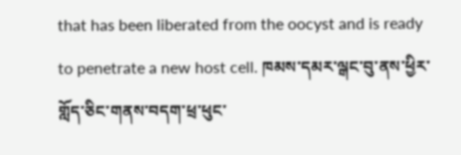that has been liberated from the oocyst and is ready to penetrate a new host cell. ཁམས་དམར་ལྒང་བུ་ནས་ཕྱིར་གློད་ཅིང་གནས་བདག་ཕྲ་ཕུང་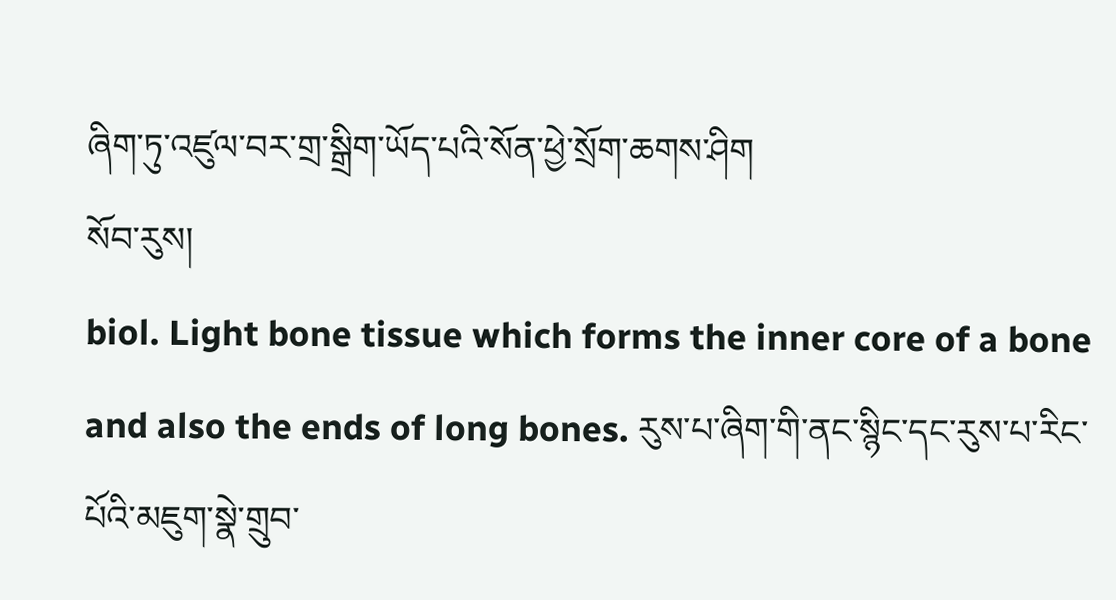ཞིག་ཏུ་འཛུལ་བར་གྲ་སྒྲིག་ཡོད་པའི་སོན་ཕྱེ་སྲོག་ཆགས་ཤིག
སོབ་རུས།
biol. Light bone tissue which forms the inner core of a bone and also the ends of long bones. རུས་པ་ཞིག་གི་ནང་སྙིང་དང་རུས་པ་རིང་པོའི་མཇུག་སྣེ་གྲུབ་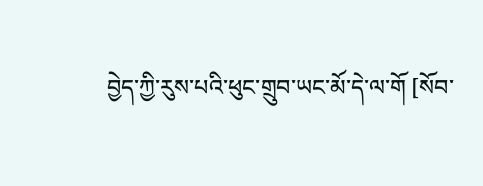བྱེད་ཀྱི་རུས་པའི་ཕུང་གྲུབ་ཡང་མོ་དེ་ལ་གོ [སོབ་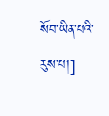སོབ་ཡིན་པའི་རུས་པ།]